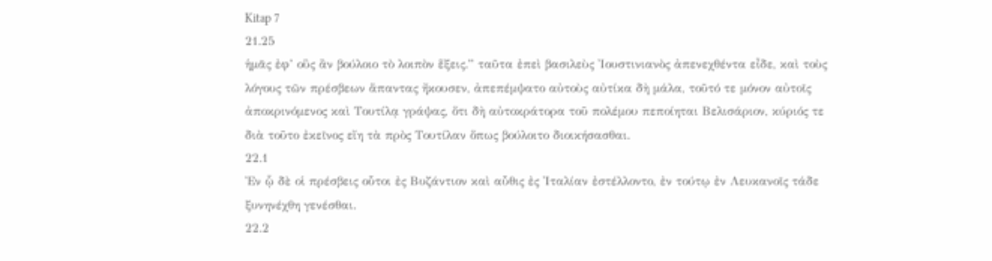Kitap 7
21.25
ἡμᾶς ἐφ’ οὓς ἂν βούλοιο τὸ λοιπὸν ἕξεις.” ταῦτα ἐπεὶ βασιλεὺς Ἰουστινιανὸς ἀπενεχθέντα εἶδε, καὶ τοὺς λόγους τῶν πρέσβεων ἅπαντας ἤκουσεν, ἀπεπέμψατο αὐτοὺς αὐτίκα δὴ μάλα, τοῦτό τε μόνον αὐτοῖς ἀποκρινόμενος καὶ Τουτίλᾳ γράψας, ὅτι δὴ αὐτοκράτορα τοῦ πολέμου πεποίηται Βελισάριον, κύριός τε διὰ τοῦτο ἐκεῖνος εἴη τὰ πρὸς Τουτίλαν ὅπως βούλοιτο διοικήσασθαι.
22.1
Ἐν ᾧ δὲ οἱ πρέσβεις οὗτοι ἐς Βυζάντιον καὶ αὖθις ἐς Ἰταλίαν ἐστέλλοντο, ἐν τούτῳ ἐν Λευκανοῖς τάδε ξυνηνέχθη γενέσθαι.
22.2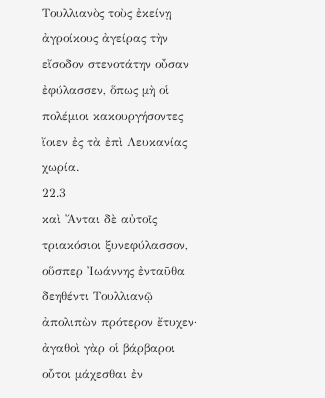Τουλλιανὸς τοὺς ἐκείνῃ ἀγροίκους ἀγείρας τὴν εἴσοδον στενοτάτην οὖσαν ἐφύλασσεν, ὅπως μὴ οἱ πολέμιοι κακουργήσοντες ἴοιεν ἐς τὰ ἐπὶ Λευκανίας χωρία.
22.3
καὶ Ἄνται δὲ αὐτοῖς τριακόσιοι ξυνεφύλασσον, οὕσπερ Ἰωάννης ἐνταῦθα δεηθέντι Τουλλιανῷ ἀπολιπὼν πρότερον ἔτυχεν· ἀγαθοὶ γὰρ οἱ βάρβαροι οὗτοι μάχεσθαι ἐν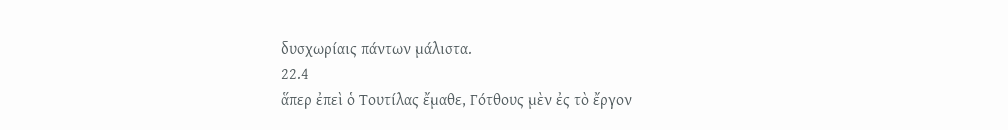δυσχωρίαις πάντων μάλιστα.
22.4
ἅπερ ἐπεὶ ὁ Τουτίλας ἔμαθε, Γότθους μὲν ἐς τὸ ἔργον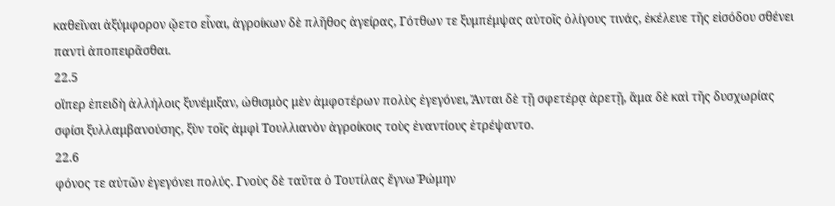καθεῖναι ἀξύμφορον ᾤετο εἶναι, ἀγροίκων δὲ πλῆθος ἀγείρας, Γότθων τε ξυμπέμψας αὐτοῖς ὀλίγους τινάς, ἐκέλευε τῆς εἰσόδου σθένει παντὶ ἀποπειρᾶσθαι.
22.5
οἵπερ ἐπειδὴ ἀλλήλοις ξυνέμιξαν, ὠθισμὸς μὲν ἀμφοτέρων πολὺς ἐγεγόνει, Ἄνται δὲ τῇ σφετέρᾳ ἀρετῇ, ἅμα δὲ καὶ τῆς δυσχωρίας σφίσι ξυλλαμβανούσης, ξὺν τοῖς ἀμφὶ Τουλλιανὸν ἀγροίκοις τοὺς ἐναντίους ἐτρέψαντο.
22.6
φόνος τε αὐτῶν ἐγεγόνει πολύς. Γνοὺς δὲ ταῦτα ὁ Τουτίλας ἔγνω Ῥώμην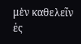μὲν καθελεῖν ἐς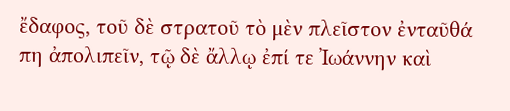ἔδαφος, τοῦ δὲ στρατοῦ τὸ μὲν πλεῖστον ἐνταῦθά πη ἀπολιπεῖν, τῷ δὲ ἄλλῳ ἐπί τε Ἰωάννην καὶ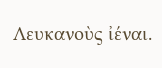Λευκανοὺς ἰέναι.